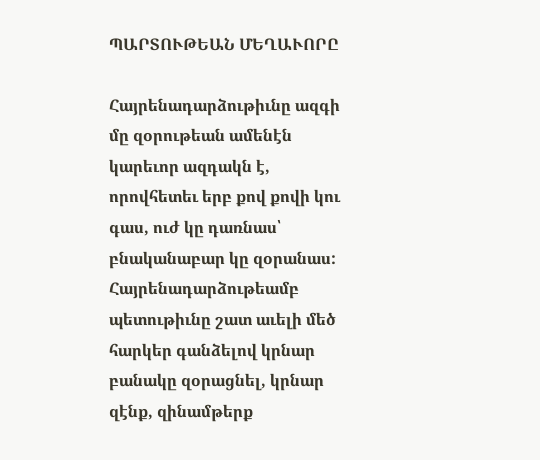ՊԱՐՏՈՒԹԵԱՆ ՄԵՂԱՒՈՐԸ

Հայրենադարձութիւնը ազգի մը զօրութեան ամենէն կարեւոր ազդակն է, որովհետեւ երբ քով քովի կու գաս, ուժ կը դառնաս՝ բնականաբար կը զօրանաս: Հայրենադարձութեամբ պետութիւնը շատ աւելի մեծ հարկեր գանձելով կրնար բանակը զօրացնել, կրնար զէնք, զինամթերք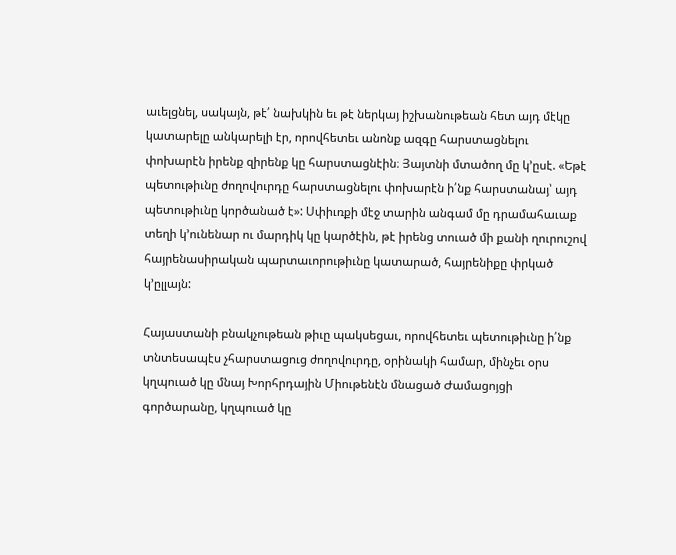աւելցնել, սակայն, թէ՛ նախկին եւ թէ ներկայ իշխանութեան հետ այդ մէկը կատարելը անկարելի էր, որովհետեւ անոնք ազգը հարստացնելու փոխարէն իրենք զիրենք կը հարստացնէին։ Յայտնի մտածող մը կ՚ըսէ. «Եթէ պետութիւնը ժողովուրդը հարստացնելու փոխարէն ի՛նք հարստանայ՝ այդ պետութիւնը կործանած է»: Սփիւռքի մէջ տարին անգամ մը դրամահաւաք տեղի կ՚ունենար ու մարդիկ կը կարծէին, թէ իրենց տուած մի քանի ղուրուշով հայրենասիրական պարտաւորութիւնը կատարած, հայրենիքը փրկած կ՚ըլլայն:

Հայաստանի բնակչութեան թիւը պակսեցաւ, որովհետեւ պետութիւնը ի՛նք տնտեսապէս չհարստացուց ժողովուրդը, օրինակի համար, մինչեւ օրս կղպուած կը մնայ Խորհրդային Միութենէն մնացած Ժամացոյցի գործարանը, կղպուած կը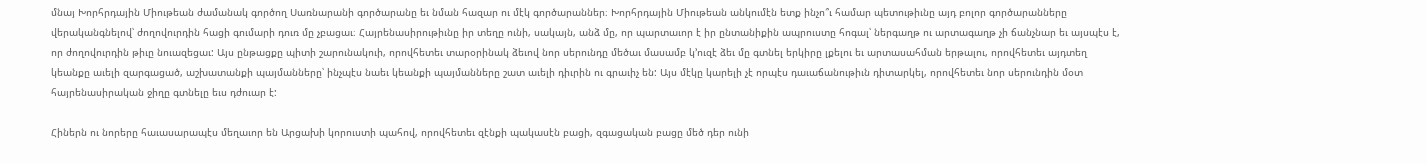մնայ Խորհրդային Միութեան ժամանակ գործող Սառնարանի գործարանը եւ նման հազար ու մէկ գործարաններ։ Խորհրդային Միութեան անկումէն ետք ինչո՞ւ համար պետութիւնը այդ բոլոր գործարանները վերականգնելով՝ ժողովուրդին հացի գումարի դուռ մը չբացաւ։ Հայրենասիրութիւնը իր տեղը ունի, սակայն, անձ մը, որ պարտաւոր է իր ընտանիքին ապրուստը հոգալ՝ ներգաղթ ու արտագաղթ չի ճանչնար եւ այսպէս է, որ ժողովուրդին թիւը նուազեցաւ: Այս ընթացքը պիտի շարունակուի, որովհետեւ տարօրինակ ձեւով նոր սերունդը մեծաւ մասամբ կ՚ուզէ ձեւ մը գտնել երկիրը լքելու եւ արտասահման երթալու, որովհետեւ այդտեղ կեանքը աւելի զարգացած, աշխատանքի պայմանները՝ ինչպէս նաեւ կեանքի պայմանները շատ աւելի դիւրին ու գրաւիչ են: Այս մէկը կարելի չէ որպէս դաւաճանութիւն դիտարկել, որովհետեւ նոր սերունդին մօտ հայրենասիրական ջիղը գտնելը եւս դժուար է:

Հիներն ու նորերը հաւասարապէս մեղաւոր են Արցախի կորուստի պահով, որովհետեւ զէնքի պակասէն բացի, զգացական բացը մեծ դեր ունի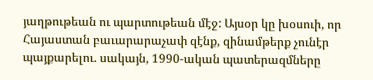յաղթութեան ու պարտութեան մէջ: Այսօր կը խօսուի, որ Հայաստան բաւարարաչափ զէնք, զինամթերք չունէր պայքարելու. սակայն, 1990-ական պատերազմները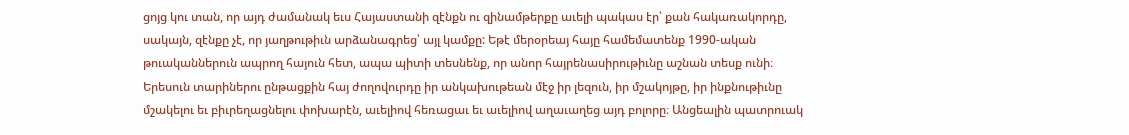ցոյց կու տան, որ այդ ժամանակ եւս Հայաստանի զէնքն ու զինամթերքը աւելի պակաս էր՝ քան հակառակորդը, սակայն, զէնքը չէ, որ յաղթութիւն արձանագրեց՝ այլ կամքը: Եթէ մերօրեայ հայը համեմատենք 1990-ական թուականներուն ապրող հայուն հետ, ապա պիտի տեսնենք, որ անոր հայրենասիրութիւնը աշնան տեսք ունի։ Երեսուն տարիներու ընթացքին հայ ժողովուրդը իր անկախութեան մէջ իր լեզուն, իր մշակոյթը, իր ինքնութիւնը մշակելու եւ բիւրեղացնելու փոխարէն, աւելիով հեռացաւ եւ աւելիով աղաւաղեց այդ բոլորը։ Անցեալին պատրուակ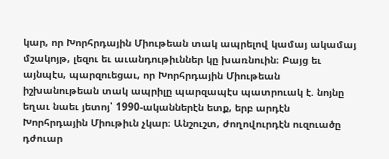կար, որ Խորհրդային Միութեան տակ ապրելով կամայ ակամայ մշակոյթ, լեզու եւ աւանդութիւններ կը խառնուին։ Բայց եւ այնպէս, պարզուեցաւ, որ Խորհրդային Միութեան իշխանութեան տակ ապրիլը պարզապէս պատրուակ է. նոյնը եղաւ նաեւ յետոյ՝ 1990-ականներէն ետք, երբ արդէն Խորհրդային Միութիւն չկար։ Անշուշտ, ժողովուրդէն ուզուածը դժուար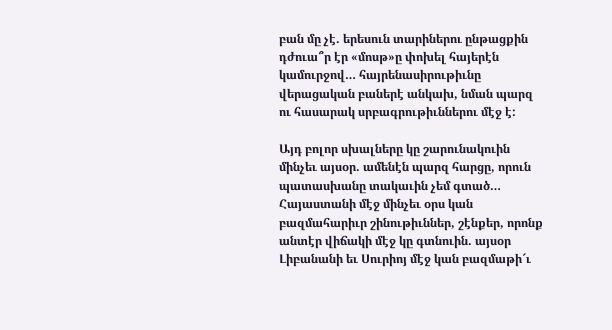բան մը չէ. երեսուն տարիներու ընթացքին դժուա՞ր էր «մոսթ»ը փոխել հայերէն կամուրջով… հայրենասիրութիւնը վերացական բաներէ անկախ, նման պարզ ու հասարակ սրբագրութիւններու մէջ է:

Այդ բոլոր սխալները կը շարունակուին մինչեւ այսօր. ամենէն պարզ հարցը, որուն պատասխանը տակաւին չեմ գտած… Հայաստանի մէջ մինչեւ օրս կան բազմահարիւր շինութիւններ, շէնքեր, որոնք անտէր վիճակի մէջ կը գտնուին. այսօր Լիբանանի եւ Սուրիոյ մէջ կան բազմաթի՜ւ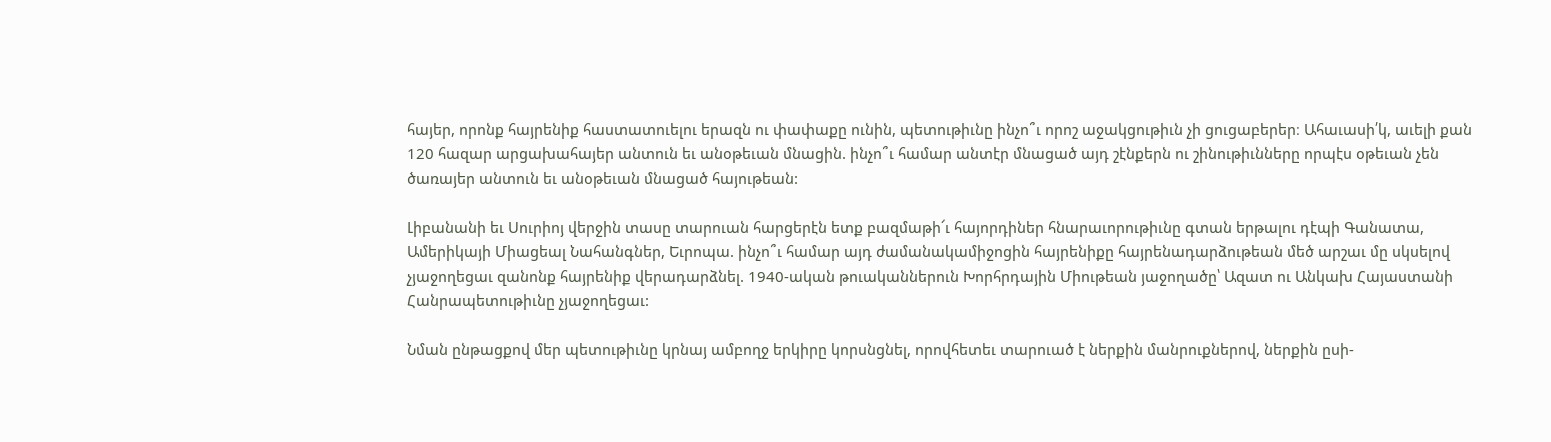հայեր, որոնք հայրենիք հաստատուելու երազն ու փափաքը ունին, պետութիւնը ինչո՞ւ որոշ աջակցութիւն չի ցուցաբերեր։ Ահաւասի՛կ, աւելի քան 120 հազար արցախահայեր անտուն եւ անօթեւան մնացին. ինչո՞ւ համար անտէր մնացած այդ շէնքերն ու շինութիւնները որպէս օթեւան չեն ծառայեր անտուն եւ անօթեւան մնացած հայութեան:

Լիբանանի եւ Սուրիոյ վերջին տասը տարուան հարցերէն ետք բազմաթի՜ւ հայորդիներ հնարաւորութիւնը գտան երթալու դէպի Գանատա, Ամերիկայի Միացեալ Նահանգներ, Եւրոպա. ինչո՞ւ համար այդ ժամանակամիջոցին հայրենիքը հայրենադարձութեան մեծ արշաւ մը սկսելով չյաջողեցաւ զանոնք հայրենիք վերադարձնել. 1940-ական թուականներուն Խորհրդային Միութեան յաջողածը՝ Ազատ ու Անկախ Հայաստանի Հանրապետութիւնը չյաջողեցաւ:

Նման ընթացքով մեր պետութիւնը կրնայ ամբողջ երկիրը կորսնցնել, որովհետեւ տարուած է ներքին մանրուքներով, ներքին ըսի-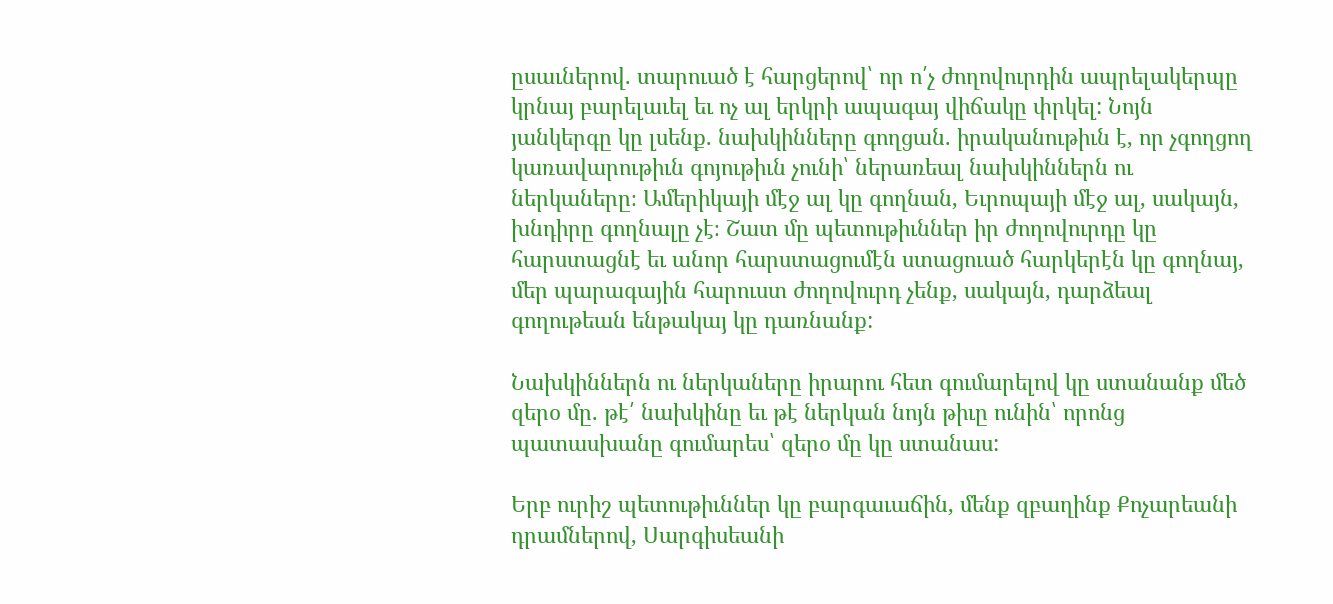ըսաւներով. տարուած է հարցերով՝ որ ո՛չ ժողովուրդին ապրելակերպը կրնայ բարելաւել եւ ոչ ալ երկրի ապագայ վիճակը փրկել: Նոյն յանկերգը կը լսենք. նախկինները գողցան. իրականութիւն է, որ չգողցող կառավարութիւն գոյութիւն չունի՝ ներառեալ նախկիններն ու ներկաները։ Ամերիկայի մէջ ալ կը գողնան, Եւրոպայի մէջ ալ, սակայն, խնդիրը գողնալը չէ։ Շատ մը պետութիւններ իր ժողովուրդը կը հարստացնէ եւ անոր հարստացումէն ստացուած հարկերէն կը գողնայ, մեր պարագային հարուստ ժողովուրդ չենք, սակայն, դարձեալ գողութեան ենթակայ կը դառնանք:

Նախկիններն ու ներկաները իրարու հետ գումարելով կը ստանանք մեծ զերօ մը. թէ՛ նախկինը եւ թէ ներկան նոյն թիւը ունին՝ որոնց պատասխանը գումարես՝ զերօ մը կը ստանաս:

Երբ ուրիշ պետութիւններ կը բարգաւաճին, մենք զբաղինք Քոչարեանի դրամներով, Սարգիսեանի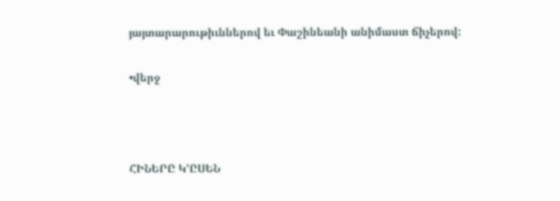յայտարարութիւններով եւ Փաշինեանի անիմաստ ճիչերով:

•վերջ



ՀԻՆԵՐԸ Կ՚ԸՍԵՆ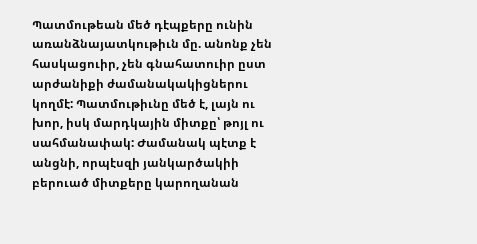Պատմութեան մեծ դէպքերը ունին առանձնայատկութիւն մը. անոնք չեն հասկացուիր, չեն գնահատուիր ըստ արժանիքի ժամանակակիցներու կողմէ: Պատմութիւնը մեծ է, լայն ու խոր, իսկ մարդկային միտքը՝ թոյլ ու սահմանափակ: Ժամանակ պէտք է անցնի, որպէսզի յանկարծակիի բերուած միտքերը կարողանան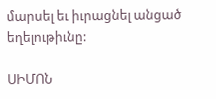մարսել եւ իւրացնել անցած եղելութիւնը:

ՍԻՄՈՆ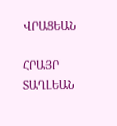ՎՐԱՑԵԱՆ

ՀՐԱՅՐ ՏԱՂԼԵԱՆ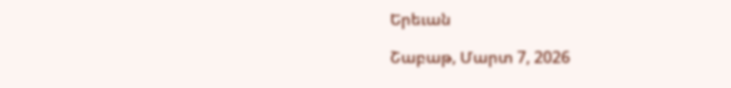Երեւան

Շաբաթ, Մարտ 7, 2026